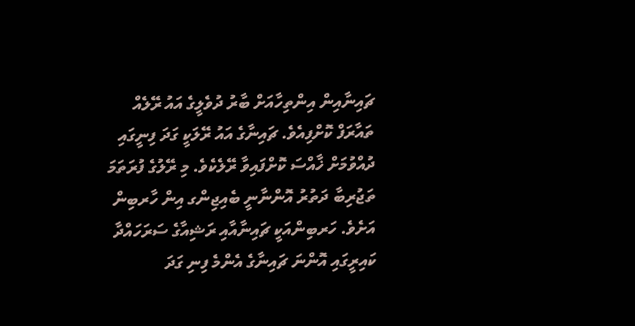ޗައިނާއިން އިންތިހާއަށް ބާރު ދުވެލީގެ އައު ރޭލެއް ތައާރަފް ކޮށްފިއެވެ. ޗައިނާގެ އައު ރޭލަކީ ގަދަ ފިނީގައި ދުއްވުމަށް ޚާއްސަ ކޮށްފައިވާ ރޭލެކެވެ. މި ރޭލުގެ ފުރަތަމަ ތަޖުރިބާ ދަތުރު އޮންނާނީ ބެއިޖިންގ އިން ހާރބިން އަށެވެ. ހަރބިންއަކީ ޗައިނާއާއި ރަޝިއާގެ ސަރަހައްދާ ކައިރީގައި އޮންނަ ޗައިނާގެ އެންމެ ފިނި ގަދަ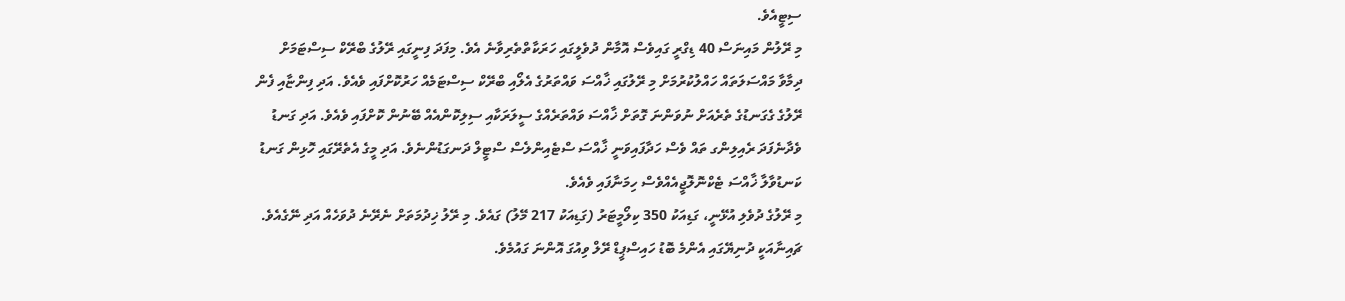ސިޓީއެވެ.
މި ރޭލުން މައިނަސް 40 ޑިގްރީ ގައިވެސް އޮމާން ދުވެލީގައި ހަރަކާތްތެރިވާނެ އެވެ. މިފަދަ ފިނީގައި ރޭލުގެ ބްރޭކް ސިސްޓަމަށް ދިމާވާ މައްސަލަތައް ހައްލުކުރުމަށް މި ރޭލުގައި ޚާއްސަ ވައްތަރުގެ އެލޯއި ބްރޭކް ސިސްޓަމެއް ހަރުކޮށްފައި ވެއެވެ. އަދި ފިންޏާއި ފެން ރޭލުގެ ގެގަނޑުގެ ތެރެއަށް ނުވަންނަ ގޮތަށް ޚާއްސަ ވައްތަރެއްގެ ސީލަރަކާއި ސިލިކޮންއެއް ބޭނުން ކޮށްފައި ވެއެވެ. އަދި ގަނޑު ވެދާނެފަދަ ރެއިލިންގ ތައް ވެސް ހަދާފައިވަނީ ޚާއްސަ ސްޓެއިންލެސް ސްޓީލް ދަނގަޑުންނެވެ. އަދި މީގެ އެތެރޭގައި ހޮޅިން ގަނޑު ކަނޑުވާލާ ޚާއްސަ ޓެކްނޮލޮޖީއެއްވެސް ހިމަނާފައި ވެއެވެ.
މި ރޭލުގެ ދުވެލި އުޅޭނީ، ގަޑިއަކު 350 ކިލޯމީޓަރު (ގަޑިއަކު 217 މޭލު) ގައެވެ. މި ރޭލު ޚިދުމަތަށް ނެރޭނެ ދުވަހެއް އަދި ނޭގެއެވެ.
ޗައިނާއަކީ ދުނިޔޭގައި އެންމެ ބޮޑު ހައިސްޕީޑް ރޭލް ވިއުގަ އޮންނަ ގައުމެވެ.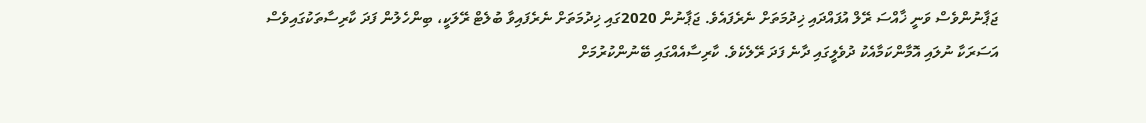ޖަޕާނުންވެސް ވަނީ ޚާއްސަ ރޭލް އުފައްދައި ޚިދުމަތަށް ނެރެފައެވެ. ޖަޕާނުން 2020ގައި ޚިދުމަތަށް ނެރެފައިވާ ބުލެޓް ރޭލަކީ، ބިންހެލުން ފަދަ ކާރިސާތަކުގައިވެސް އަސަރަކާ ނުލައި އޮމާންކަމާއެކު ދުވެލީގައި ދާނެ ފަދަ ރޭލެކެވެ. ކާރިސާއެއްގައި ބޭނުންކުރުމަށް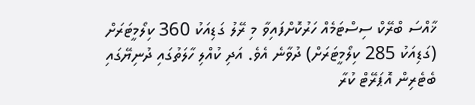ޚާއްސަ ބްރޭކް ސިސްޓަމެއް ހަރުކޮށްފައިވާ މި ރޭލު ގަޑިއަކު 360 ކިލޯމީޓަރަށް (ގަޑިއަކު 285 ކިލޯމީޓަރަށް) ދުވާނެ އެވެ. އަދި ކުއްލި ހާލަތުގައި ދުނިޔޭގައި ބެޓެރިން އޮޕަރޭޓް ކުރާ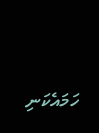ހަމައެކަނި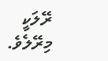ރޭލަކީ މިރޭލެވެ.